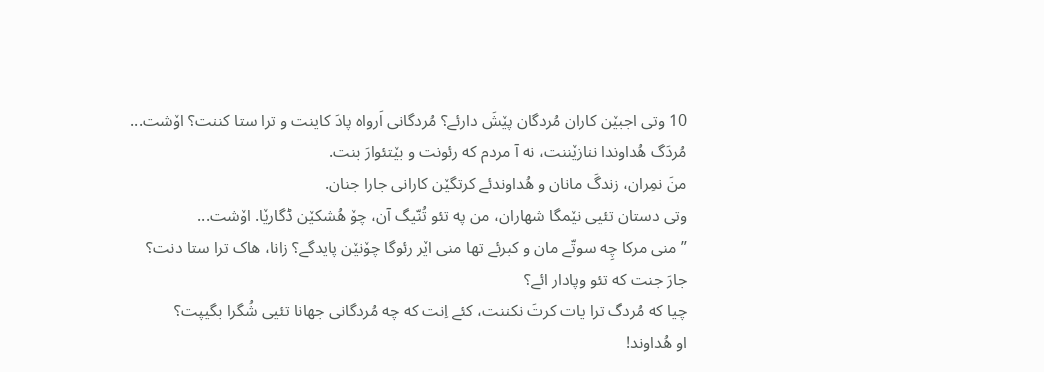10 وتی اجبێن کاران مُردگان پێشَ دارئے؟ مُردگانی اَرواه پادَ کاینت و ترا ستا کننت؟ اۆشت...
مُردَگ هُداوندا ننازێننت، نه آ مردم که رئونت و بێتئوارَ بنت.
منَ نمِران، زندگَ مانان و هُداوندئے کرتگێن کارانی جارا جنان.
وتی دستان تئیی نێمگا شهاران، من په تئو تُنّیگ آن، چۆ هُشکێن ڈگارێا. اۆشت...
”منی مرکا چِه سوتّے مان و کبرئے تها منی اێر رئوگا چۆنێن پایدگے؟ زانا، هاک ترا ستا دنت؟ جارَ جنت که تئو وپادار ائے؟
چیا که مُردگ ترا یات کرتَ نکننت، کئے اِنت که چه مُردگانی جهانا تئیی شُگرا بگیپت؟
او هُداوند!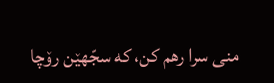منی سرا رهم کن، که سجّهێن رۆچا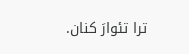ترا تئوارَ کنان.